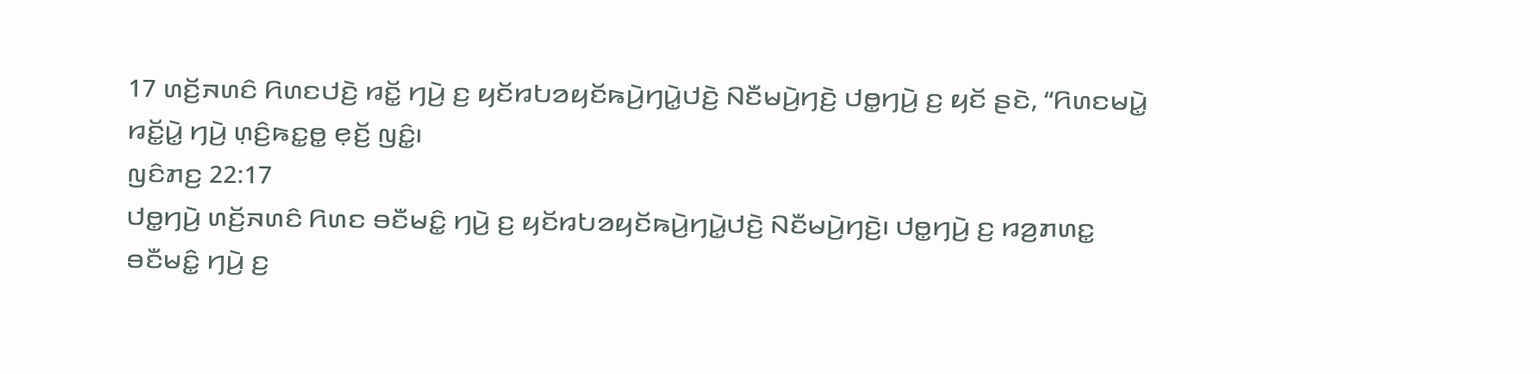17 ꤛꤢꤩ꤬ꤏꤛꤢꤨ ꤖꤛꤢꤓꤢꤧ꤬ ꤙꤢꤩ꤭ ꤚꤣꤧ꤬ ꤢ꤬ ꤟꤢꤩꤙꤝꤤꤟꤢꤩꤒꤣꤧ꤬ꤚꤣꤧ꤭ꤓꤢꤧ꤬ ꤡꤢꤪꤗꤣꤧ꤬ꤚꤢꤧ꤬ ꤓꤥ꤭ꤚꤣꤧ꤬ ꤢ꤬ ꤟꤢꤩ ꤔꤢꤧ, “ꤖꤛꤢꤗꤣꤧ꤭ ꤙꤢꤩ꤭ꤣꤧ꤭ ꤚꤣꤧ꤬ ꤛ꤫ꤢꤨ꤬ꤒꤢ꤭ꤥ꤭ ꤕ꤫ꤢꤩ꤬ ꤜꤢꤨ꤭꤯
ꤜꤢꤨꤊꤢ꤬ 22:17
ꤓꤥ꤭ꤚꤣꤧ꤬ ꤛꤢꤩ꤬ꤏꤛꤢꤨ ꤖꤛꤢ ꤋꤢꤪꤗꤢꤨ꤭ ꤚꤣꤧ꤬ ꤢ꤬ ꤟꤢꤩꤙꤝꤤꤟꤢꤩꤒꤣꤧ꤬ꤚꤣꤧ꤭ꤓꤢꤧ꤬ ꤡꤢꤪꤗꤣꤧ꤬ꤚꤢꤧ꤬꤯ ꤓꤥ꤭ꤚꤣꤧ꤬ ꤢ꤬ ꤙꤤ꤬ꤊꤛꤢ꤭ ꤋꤢꤪꤗꤢꤨ꤭ ꤚꤣꤧ꤬ ꤢ꤬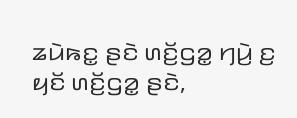ꤘꤣꤧꤒꤢ꤭ ꤔꤢꤧ ꤛꤢꤩ꤬ꤞꤤ꤭ ꤚꤣꤧ꤬ ꤢ꤬ ꤟꤢꤩ ꤛꤢꤩ꤬ꤞꤤ꤭ ꤔꤢꤧ,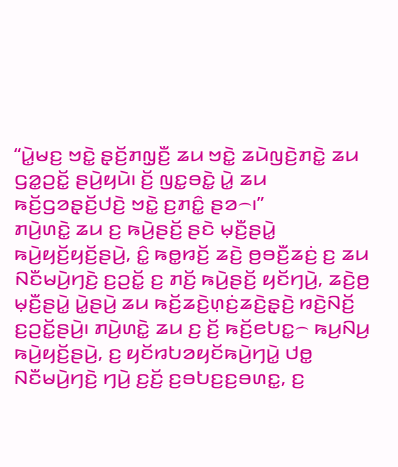“ꤣꤧ꤭ꤗꤢ꤬ ꤠꤢꤧ꤭ ꤔ꤫ꤢꤩ꤬ꤊꤜ꤫ꤢꤪ꤬ ꤘꤣ ꤠꤢꤧ꤭ ꤘꤣꤧꤜꤢꤧ꤬ꤊꤢꤧ꤭ ꤘꤣ ꤞꤤ꤭ꤑꤢꤩ꤭ ꤔꤣꤧ꤬ꤟꤣꤧ꤯ ꤢꤩ꤬ ꤜꤢ꤭ꤋꤢꤧ꤭ ꤣꤧ꤭ ꤘꤣ ꤒꤢꤩ꤬ꤞꤤꤔ꤫ꤢꤩ꤬ꤓꤢꤧ꤬ ꤠꤢꤧ꤭ ꤢ꤬ꤊꤢꤨ꤭ ꤔꤤ꤮꤯”
ꤊꤣꤧ꤬ꤛꤢꤧ꤭ ꤘꤣ ꤢ꤬ ꤒꤣꤧ꤬ꤔꤢꤩ꤬ ꤔꤢꤧ ꤗ꤫ꤢꤪ꤬ꤔꤣꤧ꤭ ꤒꤣꤧ꤬ꤟꤢꤩ꤬ꤟꤢꤩ꤬ꤔꤣꤧ꤬, ꤢꤨ꤭ ꤒꤥ꤭ꤙꤢꤩ꤬ ꤘꤢꤧ꤬ ꤥ꤬ꤋꤢꤪ꤬ꤘꤢꤦ꤬ ꤢ꤬ ꤘꤣ ꤡꤢꤪꤗꤣꤧ꤬ꤚꤢꤧ꤬ ꤢ꤬ꤑꤢꤩ꤭ ꤢ꤬ ꤊꤢꤩ꤬ ꤒꤣꤧ꤬ꤔꤢꤩ꤬ ꤟꤢꤩꤚꤣꤧ꤬, ꤘꤢꤧ꤬ꤥ꤬ ꤗ꤫ꤢꤪ꤬ꤔꤣꤧ꤭ ꤣꤧ꤭ꤔꤣꤧ꤬ ꤘꤣ ꤒꤢꤩ꤬ꤘꤢꤧ꤬ꤛ꤫ꤢꤦ꤬ꤘꤢꤧ꤬ꤔ꤫ꤢꤧ꤬ ꤙꤢꤧ꤬ꤡꤢꤩ꤬ ꤢ꤬ꤑꤢꤩ꤭ꤔꤣꤧ꤬꤯ ꤊꤣꤧ꤬ꤛꤢꤧ꤭ ꤘꤣ ꤢ꤬ ꤢꤩ꤬ ꤒꤢꤩ꤬ꤕꤝꤢ꤭꤮ ꤒꤣ꤬ꤡꤣ꤬ ꤒꤣꤧ꤬ꤟꤢꤩ꤬ꤔꤣꤧ꤬, ꤢ꤬ ꤟꤢꤩꤙꤝꤤꤟꤢꤩꤒꤣꤧ꤬ꤚꤣꤧ꤭ ꤓꤥ꤭ ꤡꤢꤪꤗꤣꤧ꤬ꤚꤢꤧ꤬ ꤚꤣꤧ꤬ ꤢ꤬ꤢꤩ꤬ ꤢ꤬ꤋꤝꤢ꤬ꤢ꤬ꤋꤛꤢ꤭, ꤢ꤬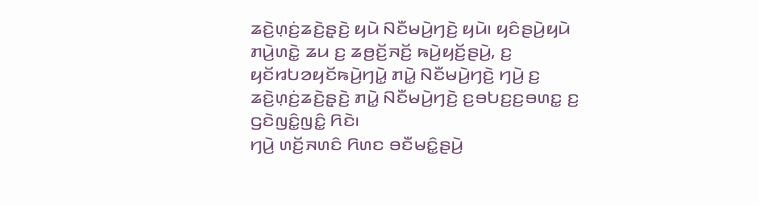ꤘꤢꤧ꤬ꤛ꤫ꤢꤦ꤬ꤘꤢꤧ꤬ꤔ꤫ꤢꤧ꤬ ꤟꤣꤧ ꤡꤢꤪꤗꤣꤧ꤬ꤚꤢꤧ꤬ ꤟꤣꤧ꤯ ꤟꤢꤨꤔꤣꤧ꤬ꤟꤣꤧ ꤊꤣꤧ꤬ꤛꤢꤧ꤭ ꤘꤣ ꤢ꤬ ꤘꤥ꤬ꤢꤩ꤬ꤏꤢꤩ꤬ ꤒꤣꤧ꤬ꤟꤢꤩ꤬ꤔꤣꤧ꤬, ꤢ꤬ ꤟꤢꤩꤙꤝꤤꤟꤢꤩꤒꤣꤧ꤬ꤚꤣꤧ꤭ ꤊꤣꤧ꤭ ꤡꤢꤪꤗꤣꤧ꤬ꤚꤢꤧ꤬ ꤚꤣꤧ꤬ ꤢ꤬ ꤘꤢꤧ꤬ꤛ꤫ꤢꤦ꤬ꤘꤢꤧ꤬ꤔ꤫ꤢꤧ꤬ ꤊꤣꤧ꤭ ꤡꤢꤪꤗꤣꤧ꤬ꤚꤢꤧ꤬ ꤢ꤬ꤋꤝꤢ꤬ꤢ꤬ꤋꤛꤢ꤭ ꤢ꤬ ꤞꤢꤧꤜꤢꤨ꤭ꤜꤢꤨ꤭ ꤖꤢꤧ꤯
ꤚꤣꤧ꤬ ꤛꤢꤩ꤬ꤏꤛꤢꤨ ꤖꤛꤢ ꤋꤢꤪꤗꤢꤨ꤭ꤔꤣꤧ꤬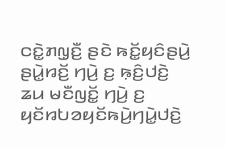ꤍꤢꤧ꤭ꤊꤜ꤫ꤢꤪ꤬ ꤔꤢꤧ ꤒꤢꤩ꤭ꤟꤢꤨꤔꤣꤧ꤬ ꤔꤣꤧ꤭ꤙꤢꤩ꤬ ꤚꤣꤧ꤬ ꤢ꤬ ꤒ꤫ꤢꤨ꤬ꤓꤢꤧ꤬ ꤘꤣ ꤗꤢꤪꤜꤢꤩ꤭ ꤚꤣꤧ꤬ ꤢ꤬ ꤟꤢꤩꤙꤝꤤꤟꤢꤩꤒꤣꤧ꤬ꤚꤣꤧ꤭ꤓꤢꤧ꤬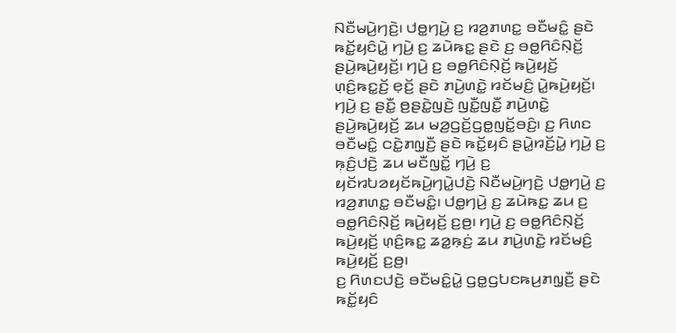ꤡꤢꤪꤗꤣꤧ꤬ꤚꤢꤧ꤬꤯ ꤓꤥ꤭ꤚꤣꤧ꤬ ꤢ꤬ ꤙꤤ꤬ꤊꤛꤢ꤭ ꤋꤢꤪꤗꤢꤨ꤭ ꤔꤢꤧ ꤒꤢꤩ꤭ꤟꤢꤨꤣꤧ꤭ ꤚꤣꤧ꤬ ꤢ꤬ ꤘꤣꤧꤒꤢ꤭ ꤔꤢꤧ ꤢ꤬ ꤋꤥ꤭ꤖꤢꤨꤡ꤫ꤢꤩ꤬ ꤔꤣꤧ꤬ꤒꤣꤧ꤬ꤟꤢꤩ꤬꤯ ꤚꤣꤧ꤬ ꤢ꤬ ꤋꤥ꤭ꤖꤢꤨꤡ꤫ꤢꤩ꤬ ꤒꤣꤧ꤬ꤟꤢꤩ꤬ ꤛ꤫ꤢꤨ꤬ꤒꤢ꤭ꤢꤩ꤬ ꤕ꤫ꤢꤩ꤬ ꤔꤢꤧ ꤊꤣꤧ꤬ꤛꤢꤧ꤭ ꤙꤢꤩꤗꤢꤨ꤬ ꤣꤧ꤭ꤒꤣꤧ꤬ꤟꤢꤩ꤬꤯
ꤚꤣꤧ꤬ ꤢ꤬ ꤔꤢꤪ꤭ ꤥ꤬ꤔꤢꤧ꤭ꤜꤢꤧ꤬ ꤜꤢꤪ꤭ꤜꤢꤪ꤭ ꤊꤣꤧ꤬ꤛꤢꤧ꤭ ꤔꤣꤧ꤬ꤒꤣꤧ꤬ꤟꤢꤩ꤬ ꤘꤣ ꤗꤤ꤬ꤞꤢꤩ꤬ꤞꤥ꤭ꤜꤢꤩ꤭ꤋꤢꤨ꤬꤯ ꤢ꤬ ꤖꤛꤢ ꤋꤢꤪꤗꤢꤨ꤭ ꤍꤢꤧ꤭ꤊꤜ꤫ꤢꤪ꤬ ꤔꤢꤧ ꤒꤢꤩ꤭ꤟꤢꤨ ꤔꤣꤧ꤭ꤙꤢꤩ꤬ꤣꤧ꤭ ꤚꤣꤧ꤬ ꤢ꤬ ꤒ꤫ꤢꤨ꤬ꤓꤢꤧ꤬ ꤘꤣ ꤗꤢꤪꤜꤢꤩ꤭ ꤚꤣꤧ꤬ ꤢ꤬ ꤟꤢꤩꤙꤝꤤꤟꤢꤩꤒꤣꤧ꤬ꤚꤣꤧ꤭ꤓꤢꤧ꤬ ꤡꤢꤪꤗꤣꤧ꤬ꤚꤢꤧ꤬ ꤓꤥ꤭ꤚꤣꤧ꤬ ꤢ꤬ ꤙꤤ꤬ꤊꤛꤢ꤭ ꤋꤢꤪꤗꤢꤨ꤭꤯ ꤓꤥ꤭ꤚꤣꤧ꤬ ꤢ꤬ ꤘꤣꤧꤒꤢ꤭ ꤘꤣ ꤢ꤬ ꤋꤥ꤭ꤖꤢꤨꤡ꤫ꤢꤩ꤬ ꤒꤣꤧ꤬ꤟꤢꤩ꤬ ꤢ꤬ꤥ꤬꤯ ꤚꤣꤧ꤬ ꤢ꤬ ꤋꤥ꤭ꤖꤢꤨꤡ꤫ꤢꤩ꤬ ꤒꤣꤧ꤬ꤟꤢꤩ꤬ ꤛ꤫ꤢꤨ꤬ꤒꤢ꤭ ꤘꤤ꤭ꤒ꤫ꤢꤦ꤬ ꤘꤣ ꤊꤣꤧ꤬ꤛꤢꤧ꤭ ꤙꤢꤩꤗꤢꤨ꤬ ꤒꤣꤧ꤬ꤟꤢꤩ꤬ ꤢ꤬ꤥ꤬꤯
ꤢ꤬ ꤖꤛꤢꤓꤢꤧ꤬ ꤋꤢꤪꤗꤢꤨ꤭ꤣꤧ꤭ ꤞꤥ꤭ꤞꤝꤢꤒꤣ꤬ꤊꤜ꤫ꤢꤪ꤬ ꤔꤢꤧ ꤒꤢꤩ꤭ꤟꤢꤨ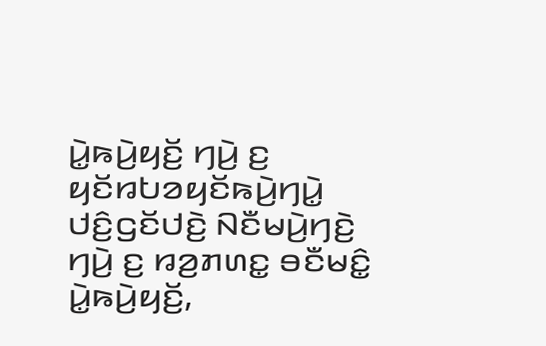ꤣꤧ꤭ꤒꤣꤧ꤬ꤟꤢꤩ꤬ ꤚꤣꤧ꤬ ꤢ꤬ ꤟꤢꤩꤙꤝꤤꤟꤢꤩꤒꤣꤧ꤬ꤚꤣꤧ꤭ ꤓꤢꤨ꤬ꤞꤢꤩꤓꤢꤧ꤬ ꤡꤢꤪꤗꤣꤧ꤬ꤚꤢꤧ꤬ ꤚꤣꤧ꤬ ꤢ꤬ ꤙꤤ꤬ꤊꤛꤢ꤭ ꤋꤢꤪꤗꤢꤨ꤭ ꤣꤧ꤭ꤒꤣꤧ꤬ꤟꤢꤩ꤬,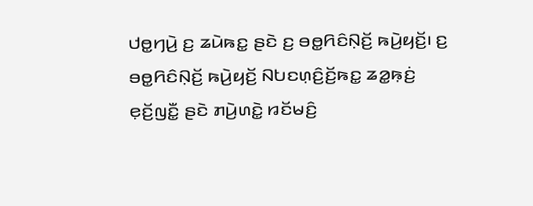ꤓꤥ꤭ꤚꤣꤧ꤬ ꤢ꤬ ꤘꤣꤧꤒꤢ꤭ ꤔꤢꤧ ꤢ꤬ ꤋꤥ꤭ꤖꤢꤨꤡ꤫ꤢꤩ꤬ ꤒꤣꤧ꤬ꤟꤢꤩ꤬꤯ ꤢ꤬ ꤋꤥ꤭ꤖꤢꤨꤡ꤫ꤢꤩ꤬ ꤒꤣꤧ꤬ꤟꤢꤩ꤬ ꤡꤝꤢꤛ꤫ꤢꤨ꤬ꤢꤩ꤬ꤒꤢ꤭ ꤘꤤ꤭ꤒ꤫ꤢꤦ꤬ ꤕ꤫ꤢꤩ꤬ꤜꤢꤪ꤭ ꤔꤢꤧ ꤊꤣꤧ꤬ꤛꤢꤧ꤭ ꤙꤢꤩꤗꤢꤨ꤬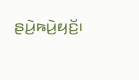ꤔꤣꤧ꤬ꤒꤣꤧ꤬ꤟꤢꤩ꤬꤯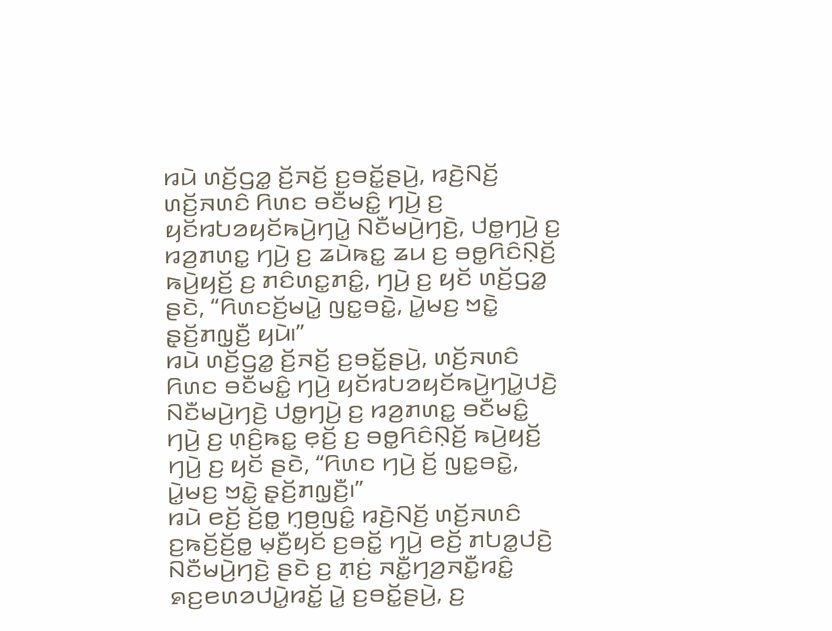ꤙꤣꤧ ꤛꤢꤩ꤬ꤞꤤ꤭ ꤢꤩ꤬ꤏꤢꤩ꤬ ꤢ꤬ꤋꤢꤩ꤭ꤔꤣꤧ꤬, ꤙꤢꤧ꤬ꤡꤢꤩ꤬ ꤛꤢꤩ꤬ꤏꤛꤢꤨ ꤖꤛꤢ ꤋꤢꤪꤗꤢꤨ꤭ ꤚꤣꤧ꤬ ꤢ꤬ ꤟꤢꤩꤙꤝꤤꤟꤢꤩꤒꤣꤧ꤬ꤚꤣꤧ꤭ ꤡꤢꤪꤗꤣꤧ꤬ꤚꤢꤧ꤬, ꤓꤥ꤭ꤚꤣꤧ꤬ ꤢ꤬ ꤙꤤ꤬ꤊꤛꤢ꤭ ꤚꤣꤧ꤬ ꤢ꤬ ꤘꤣꤧꤒꤢ꤭ ꤘꤣ ꤢ꤬ ꤋꤥ꤭ꤖꤢꤨꤡ꤫ꤢꤩ꤬ ꤒꤣꤧ꤬ꤟꤢꤩ꤬ ꤢ꤬ ꤊꤢꤨꤛꤢ꤭ꤊꤢꤨ꤭, ꤚꤣꤧ꤬ ꤢ꤬ ꤟꤢꤩ ꤛꤢꤩ꤬ꤞꤤ꤭ ꤔꤢꤧ, “ꤖꤛꤢꤢꤩ꤬ꤗꤣꤧ꤭ ꤜꤢ꤭ꤋꤢꤧ꤭, ꤣꤧ꤭ꤗꤢ꤬ ꤠꤢꤧ꤭ ꤔ꤫ꤢꤩ꤬ꤊꤜ꤫ꤢꤪ꤬ ꤟꤣꤧ꤯”
ꤙꤣꤧ ꤛꤢꤩ꤬ꤞꤤ꤭ ꤢꤩ꤬ꤏꤢꤩ꤬ ꤢ꤬ꤋꤢꤩ꤭ꤔꤣꤧ꤬, ꤛꤢꤩ꤬ꤏꤛꤢꤨ ꤖꤛꤢ ꤋꤢꤪꤗꤢꤨ꤭ ꤚꤣꤧ꤬ ꤟꤢꤩꤙꤝꤤꤟꤢꤩꤒꤣꤧ꤬ꤚꤣꤧ꤭ꤓꤢꤧ꤬ ꤡꤢꤪꤗꤣꤧ꤬ꤚꤢꤧ꤬ ꤓꤥ꤭ꤚꤣꤧ꤬ ꤢ꤬ ꤙꤤ꤬ꤊꤛꤢ꤭ ꤋꤢꤪꤗꤢꤨ꤭ ꤚꤣꤧ꤬ ꤢ꤬ ꤛ꤫ꤢꤨ꤬ꤒꤢ꤭ ꤕ꤫ꤢꤩ꤬ ꤢ꤬ ꤋꤥ꤭ꤖꤢꤨꤡ꤫ꤢꤩ꤬ ꤒꤣꤧ꤬ꤟꤢꤩ꤬ ꤚꤣꤧ꤬ ꤢ꤬ ꤟꤢꤩ ꤔꤢꤧ, “ꤖꤛꤢ ꤚꤣꤧ꤬ ꤢꤩ꤬ ꤜꤢ꤭ꤋꤢꤧ꤭, ꤣꤧ꤭ꤗꤢ꤬ ꤠꤢꤧ꤭ ꤔ꤫ꤢꤩ꤬ꤊꤜ꤫ꤢꤪ꤬꤯”
ꤙꤣꤧ ꤕꤢꤩ꤬ ꤢꤩ꤬ꤥ꤭ ꤚ꤫ꤥ꤬ꤜꤢꤨ꤭ ꤙꤢꤧ꤬ꤡꤢꤩ꤬ ꤛꤢꤩ꤬ꤏꤛꤢꤨ ꤢ꤬ꤒꤢꤩ꤬ꤢꤩ꤬ꤥ꤭ ꤗ꤫ꤢꤪ꤬ꤟꤢꤩ ꤢ꤬ꤋꤢꤩ꤭ ꤚꤣꤧ꤬ ꤕꤢꤩ꤬ ꤊꤝꤤ꤭ꤓꤢꤧ꤬ ꤡꤢꤪꤗꤣꤧ꤬ꤚꤢꤧ꤬ ꤔꤢꤧ ꤢ꤬ ꤊ꤫ꤢꤦ꤬ ꤏꤢꤪ꤭ꤚꤤ꤬ꤏꤢꤪ꤭ꤙꤢꤨ꤭ ꤎꤢ꤬ꤕꤛꤤꤓꤣꤧ꤭ꤙꤢꤩ꤭ ꤣꤧ꤭ ꤢ꤬ꤋꤢꤩ꤭ꤔꤣꤧ꤬, ꤢ꤬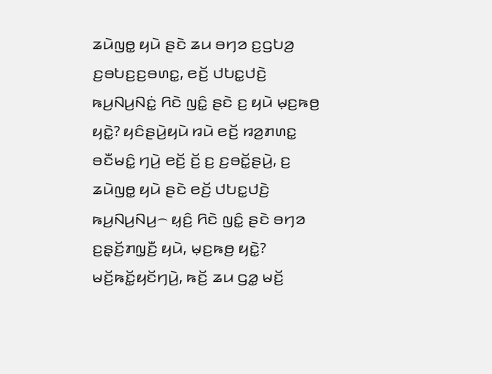ꤘꤣꤧꤜꤥ꤭ ꤟꤣꤧ ꤔꤢꤧ ꤘꤣ ꤋꤚꤤ ꤢ꤬ꤞꤝꤤ꤬ ꤢ꤬ꤋꤝꤢ꤬ꤢ꤬ꤋꤛꤢ꤭, ꤕꤢꤩ꤬ ꤓꤝꤢ꤭ꤓꤢꤧ꤬ ꤒꤣ꤬ꤡꤣ꤬ꤡꤢꤦ꤭ ꤖꤢꤧ ꤜꤢꤨ꤭ ꤔꤢꤧ ꤢ꤬ ꤟꤣꤧ ꤗ꤫ꤢ꤬ꤒꤥ꤬ ꤟꤢꤧ꤭? ꤟꤢꤨꤔꤣꤧ꤬ꤟꤣꤧ ꤙꤣꤧ ꤕꤢꤩ꤬ ꤙꤤ꤬ꤊꤛꤢ꤭ ꤋꤢꤪꤗꤢꤨ꤭ ꤚꤣꤧ꤬ ꤕꤢꤩ꤬ ꤢꤩ꤬ ꤢ꤬ ꤢ꤬ꤋꤢꤩ꤭ꤔꤣꤧ꤬, ꤢ꤬ ꤘꤣꤧꤜꤥ꤭ ꤟꤣꤧ ꤔꤢꤧ ꤕꤢꤩ꤬ ꤓꤝꤢ꤭ꤓꤢꤧ꤬ ꤒꤣ꤬ꤡꤣ꤬ꤡꤣ꤬꤮ ꤟ꤫ꤢꤨ꤬ ꤖꤢꤧ ꤜꤢꤨ꤭ ꤔꤢꤧ ꤋꤚꤤ ꤢ꤬ꤔ꤫ꤢꤩ꤬ꤊꤜ꤫ꤢꤪ꤬ ꤟꤣꤧ, ꤗ꤫ꤢ꤬ꤒꤥ꤬ ꤟꤢꤧ꤭?
ꤗꤢꤩ꤬ꤒꤢꤩ꤭ꤟꤢꤩꤚꤣꤧ꤬, ꤒꤢꤩ꤬ ꤘꤣ ꤞꤤ꤭ ꤗꤢꤩ꤬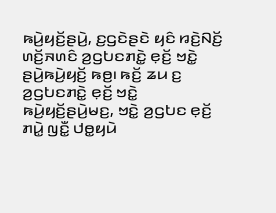ꤒꤣꤧ꤬ꤟꤢꤩ꤬ꤔꤣꤧ꤬, ꤢ꤬ꤞꤢꤧꤔꤢꤧ ꤟꤢꤨ ꤙꤢꤧ꤬ꤡꤢꤩ꤬ ꤛꤢꤩ꤬ꤏꤛꤢꤨ ꤤ꤬ꤞꤝꤢꤊꤢꤧ꤭ ꤕ꤫ꤢꤩ꤬ ꤠꤢꤧ꤭ ꤔꤣꤧ꤬ꤒꤣꤧ꤬ꤟꤢꤩ꤬ ꤒꤥ꤬꤯ ꤒꤢꤩ꤬ ꤘꤣ ꤢ꤬ ꤤ꤬ꤞꤝꤢꤊꤢꤧ꤭ ꤕ꤫ꤢꤩ꤬ ꤠꤢꤧ꤭ ꤒꤣꤧ꤬ꤟꤢꤩ꤬ꤔꤣꤧ꤬ꤗꤢ꤬, ꤠꤢꤧ꤭ ꤤ꤬ꤞꤝꤢ ꤕ꤫ꤢꤩ꤬ ꤊꤣꤧ꤭ ꤜꤢꤪ꤭ ꤓꤥ꤭ꤟꤣꤧ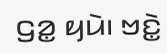ꤞꤤ꤭ ꤟꤣꤧ꤯ ꤠꤢꤧ꤭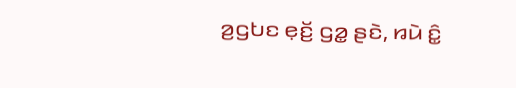ꤤ꤬ꤞꤝꤢ ꤕ꤫ꤢꤩ꤬ ꤞꤤ꤭ ꤔꤢꤧ, ꤙꤣꤧ ꤢꤨ꤭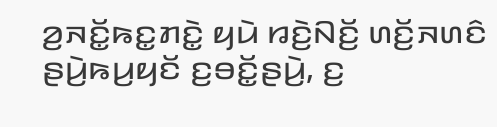ꤤ꤬ꤏꤢꤩ꤭ꤒꤢ꤭ꤊꤢꤧ꤭ ꤟꤣꤧ ꤙꤢꤧ꤬ꤡꤢꤩ꤬ ꤛꤢꤩ꤬ꤏꤛꤢꤨ ꤔꤣꤧ꤬ꤒꤣ꤬ꤟꤢꤩ ꤢ꤬ꤋꤢꤩ꤭ꤔꤣꤧ꤬, ꤢ꤬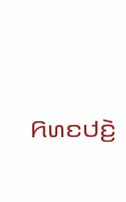ꤖꤛꤢꤓꤢꤧ꤬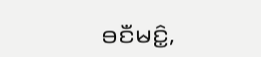ꤋꤢꤪꤗꤢꤨ꤭,